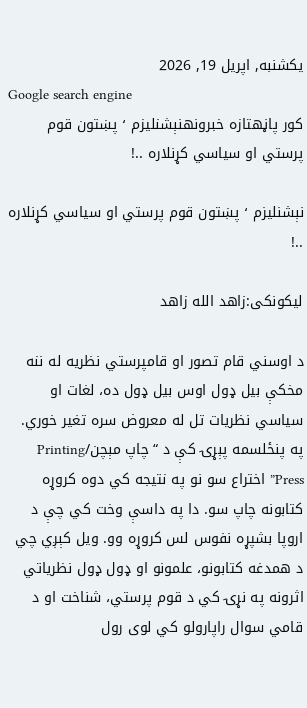یکشنبه, اپریل 19, 2026
Google search engine
کور پاڼهتازه خبرونهنېشنليزم ٬ پښتون قوم پرستي او سياسي کړنلاره ..!

نېشنليزم ٬ پښتون قوم پرستي او سياسي کړنلاره ..!

لیکونکی:زاهد الله زاهد

د اوسني قام تصور او قامپرستي نظريه له ننه مخکې بيل ډول اوس بيل ډول ده، لغات او سياسي نظريات تل له معروض سره تغير خوري.
په پنځلسمه پېړۍ کې د “چاپ مېچن/Printing Press” اختراع سو نو په نتیجه کي دوه کروړه کتابونه چاپ سو. دا په داسې وخت کي چې د اروپا بشپړه نفوس لس کروړه وو. ويل کېږي چي د همدغه کتابونو، علمونو او ډول ډول نظرياتي اثرونه په نړۍ کي د قوم پرستي، شناخت او د قامي سوال راپارولو کي لوى رول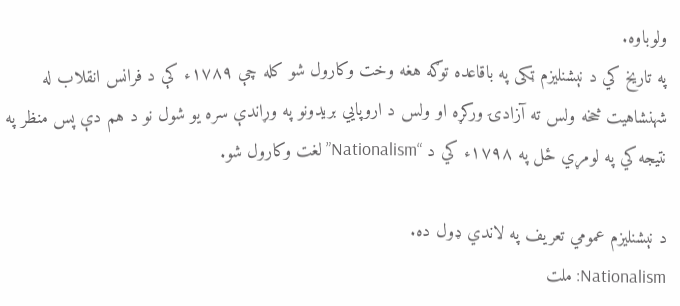ولوباوه.
په تاريخ کي د نېشنليزم ټکی په باقاعده توګه هغه وخت وکارول شو کله چې ١٧٨٩ء کې د فرانس انقلاب له شهنشاهيت څخه ولس ته آزادۍ ورکړه او ولس د اروپايي بريدونو په وړاندې سره يو شول نو د هم دې پس منظر په نتیجه کي په لومړي ځل په ١٧٩٨ء کي د “Nationalism” لغت وکارول شو.

د نېشنليزم عمومي تعريف په لاندي ډول ده.
Nationalism: ملت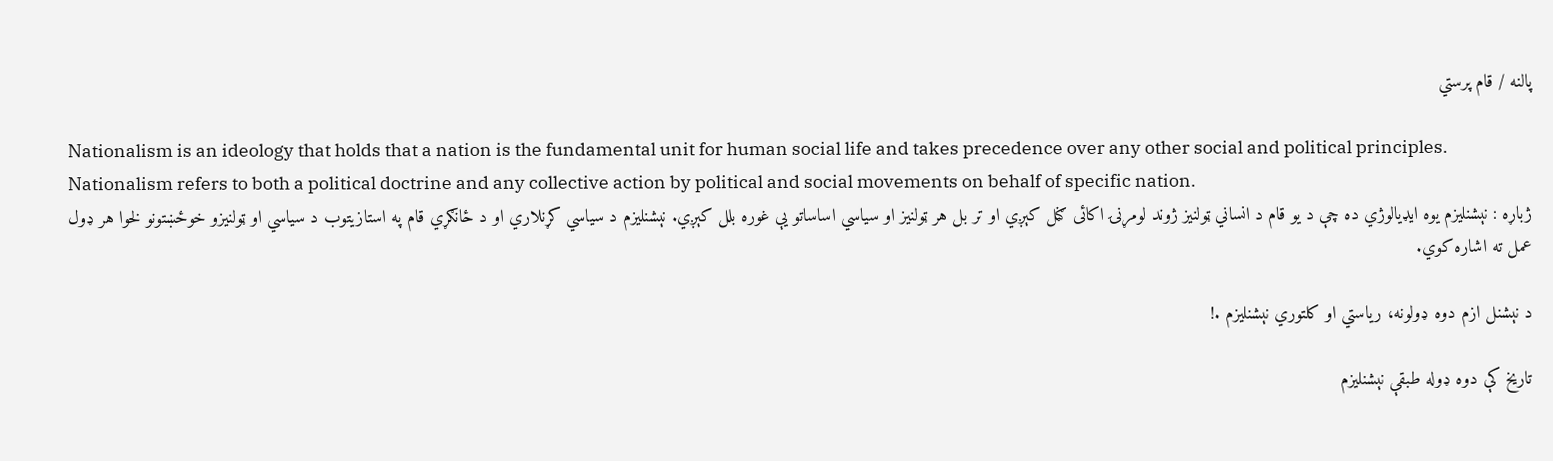پالنه / قام پرستي

Nationalism is an ideology that holds that a nation is the fundamental unit for human social life and takes precedence over any other social and political principles. Nationalism refers to both a political doctrine and any collective action by political and social movements on behalf of specific nation.
ژباړه : نېشنليزم یوه ایډیالوژي ده چې د یو قام د انساني ټولنیز ژوند لومړنۍ اکائی ګڼل کېږي او تر بل هر ټولنیز او سیاسي اساساتو يې غوره بلل کېږي. نېشنليزم د سیاسي کړنلاري او د ځانګړي قام په استازیتوب د سیاسي او ټولنیزو خوځښتونو لخوا هر ډول عمل ته اشاره کوي.

د نېشنل ازم دوه ډولونه، رياستي او کلتوري نېشنليزم .!

تاريخ کې دوه ډوله طبقې نېشنليزم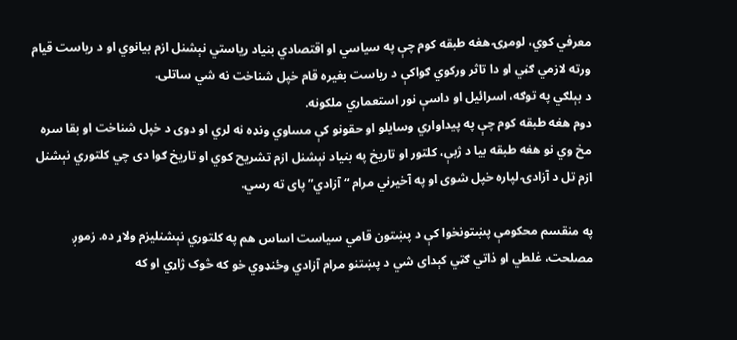معرفي کوي، لومړۍ هغه طبقه کوم چې په سياسي او اقتصادي بنياد رياستي نېشنل ازم بيانوي او د رياست قيام ورته لازمي ګڼي او دا تاثر ورکوي ګواکې د رياست بغيره قام خپل شناخت نه شي ساتلى.
د بېلګي په توګه، اسرائیل او داسې نور استعماري ملکونه.
دوم هغه طبقه کوم چې په پيداواري وسايلو او حقونو کې مساوي ونډه نه لري او دوى د خپل شناخت او بقا سره مخ وي نو هغه طبقه بيا د ژبې، کلتور او تاريخ په بنياد نېشنل ازم تشریح کوي او تاريخ ګوا دى چي کلتوري نېشنل ازم تل د آزادۍ لپاره خپل شوى او په آخيرني مرام “آزادي” پاى ته رسي.

په منقسم محکومې پښتونخوا کې د پښتون قامي سياست اساس هم په کلتوري نېشنليزم ولاړ ده. زموږ مصلحت، غلطي او ذاتي ګټي کېداى شي د پښتنو مرام آزادي وځنډوي خو که څوک ژاړي او که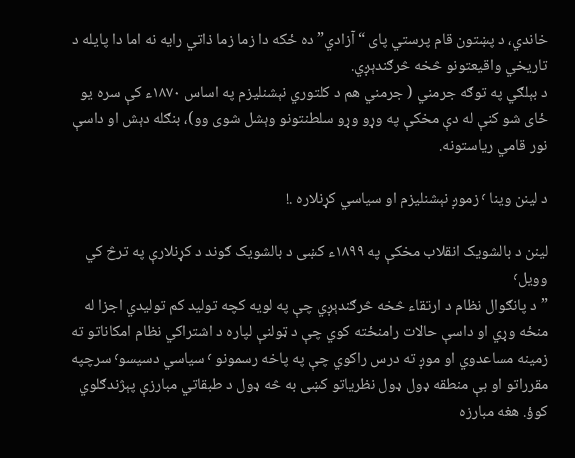خاندي، د پښتون قام پرستي پاى “آزادي” ده ځکه دا زما زما ذاتي رايه نه اما دا پايله د تاريخي واقيعتونو څخه څرګندېږي.
د بېلګي په توګه جرمني ( جرمني هم د کلتوري نېشنليزم په اساس ١٨٧٠ء کې سره يو ځاى شو کنې له دې مخکې په وړو وړو سلطنتونو وېشل شوى وو)، بنګله دېش او داسې نور قامي رياستونه.

د لينن وينا ٬ زموږ نېشنليزم او سياسي کړنلاره .!

لينن د بالشويک انقلاب مخکې په ۱۸۹۹ء کښی د بالشويک ګوند د کړنلارې په ترڅ کي وويل٬
” د پانګوال نظام د ارتقاء څخه څرګندېږي چې په لويه کچه توليد کم توليدي اجزا له منځه وړي او داسې حالات رامنځته کوي چې د ټولنې لپاره د اشتراکي نظام امکاناتو ته زمينه مساعدوي او موږ ته درس راکوي چې په پاخه رسمونو ٬ سياسي دسيسو٬ سرچپه مقرراتو او بې منطقه ډول ډول نظرياتو کښی به څه ډول د طبقاتي مبارزې پېژندګلوي کوؤ. هغه مبارزه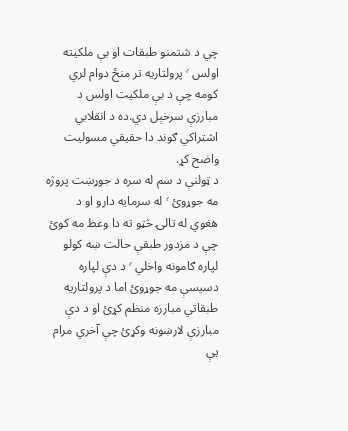چي د شتمنو طبقات او بې ملکيته اولس ٬ پرولتاريه تر منځ دوام لري کومه چې د بې ملکيت اولس د مبارزې سرخېل دي.ده د انقلابي اشتراکي ګوند دا حقيقي مسوليت واضح کړ.
د ټولنې د سم له سره د جوړښت پروژه مه جوړوئ ٬ له سرمايه دارو او د هغوي له تالۍ څټو ته دا وعظ مه کوئ چې د مزدور طبقې حالت ښه کولو لپاره ګامونه واخلي ٬ د دې لپاره دسيسې مه جوړوئ اما د پرولتاريه طبقاتي مبارزه منظم کړئ او د دې مبارزې لارښونه وکړئ چې آخري مرام يې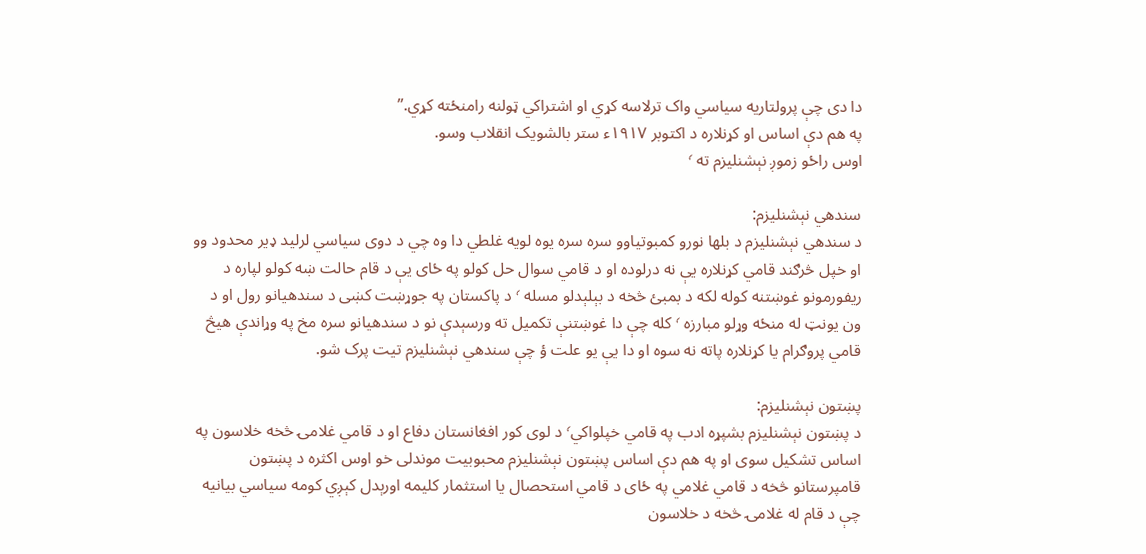دا دی چې پرولتاريه سياسي واک ترلاسه کړي او اشتراکي ټولنه رامنځته کړي.”
په هم دې اساس او کړنلاره د اکتوبر ۱۹۱۷ء ستر بالشويک انقلاب وسو.
اوس راځو زموږ نېشنليزم ته ٬

سندهي نېشنليزم:
د سندهي نېشنليزم د بلها نورو کمبوتياوو سره سره يوه لويه غلطي دا وه چي د دوی سياسي لرليد ډير محدود وو او خپل څرګند قامي کړنلاره يې نه درلوده او د قامي سوال حل کولو په ځای يې د قام حالت ښه کولو لپاره د ريفورمونو غوښتنه کوله لکه د بمبئ څخه د بېلېدلو مسله ٬ د پاکستان په جوړښت کښی د سندهيانو رول او د ون يونټ له منځه وړلو مبارزه ٬ کله چې دا غوښتنې تکميل ته ورسېدې نو د سندهيانو سره مخ په وړاندې هيڅ قامي پروګرام يا کړنلاره پاته نه سوه او دا يې يو علت ؤ چې سندهي نېشنليزم تيت پرک شو.

پښتون نېشنليزم:
د پښتون نېشنليزم بشپړه ادب په قامي خپلواکي٬ د لوی کور افغانستان دفاع او د قامي غلامۍ څخه خلاسون په اساس تشکيل سوی او په هم دې اساس پښتون نېشنليزم محبوبيت موندلی خو اوس اکثره د پښتون قامپرستانو څخه د قامي غلامي په ځای د قامي استحصال يا استثمار کليمه اورېدل کېږي کومه سياسي بيانيه چې د قام له غلامۍ څخه د خلاسون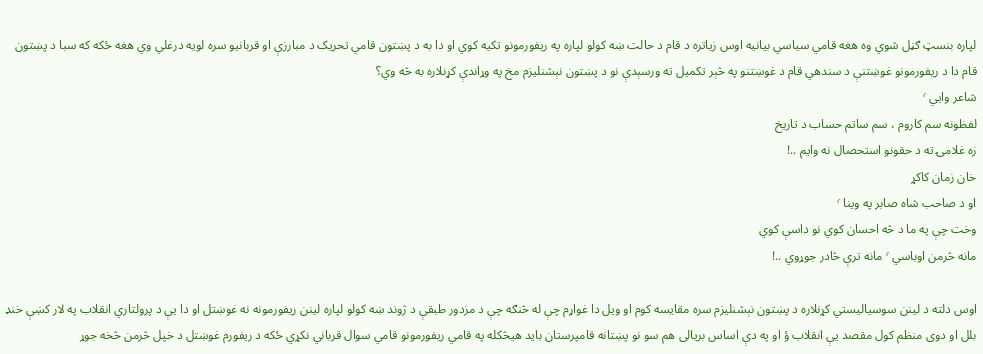لپاره بنسټ ګڼل شوي وه هغه قامي سياسي بيانيه اوس زياتره د قام د حالت ښه کولو لپاره په ريفورمونو تکيه کوي او دا به د پښتون قامي تحريک د مبارزې او قربانيو سره لويه درغلي وي هغه ځکه که سبا د پښتون قام دا د ريفورمونو غوښتنې د سندهي قام د غوښتنو په څېر تکميل ته ورسېدې نو د پښتون نېشنليزم مخ په وړاندې کړنلاره به څه وي؟
شاعر وايي ٬
لفظونه سم کاروم ، سم ساتم حساب د تاريخ
زه غلامۍ ته د حقونو استحصال نه وايم ..!
خان زمان کاکړ
او د صاحب شاه صابر په وينا ٬
وخت چې په ما د څه احسان کوي نو داسې کوي
مانه څرمن اوباسي ٬ مانه ترې څادر جوړوي ..!

اوس دلته د لينن سوسياليستي کړنلاره د پښتون نېشنليزم سره مقايسه کوم او ويل دا غواړم چې له څنګه چې د مزدور طبقې د ژوند ښه کولو لپاره لينن ريفورمونه نه غوښتل او دا يې د پرولتاري انقلاب په لار کښې خنډ بلل او دوی منظم کول مقصد يې انقلاب ؤ او په دې اساس بريالی هم سو نو پښتانه قامپرستان بايد هيڅکله په قامي ريفورمونو قامي سوال قرباني نکړي ځکه د ريفورم غوښتل د خپل څرمن څخه جوړ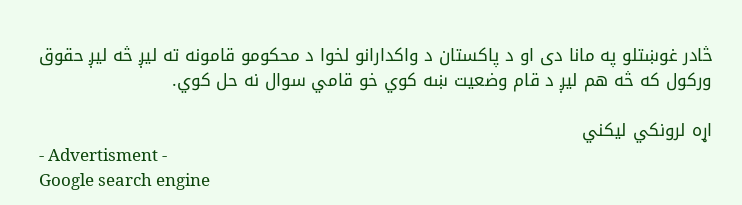څادر غوښتلو په مانا دی او د پاکستان د واکدارانو لخوا د محکومو قامونه ته ليږ څه ليږ حقوق ورکول که څه هم ليږ د قام وضعيت ښه کوي خو قامي سوال نه حل کوي.

اړه لرونکي ليکني
- Advertisment -
Google search engine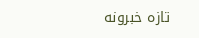تازه خبرونه